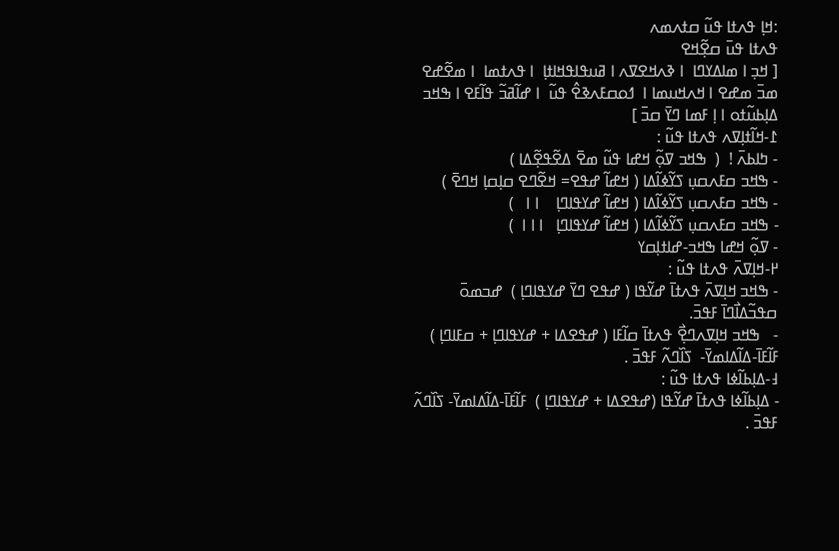:ߞߊ߲ ߟߍߙߊ ߟߎ߬ ߛߙߍߘߍ
ߟߍߙߊ ߟߎ߫ ߛߐ߲߬ߞߐ
[ ߞߏ߲ ߊ ߘߊߡߌߣߊ  ߊ ߢߍߞߐߜߍ ߊ ߥߎߟߊߟߞߊߙߊ߲  ߊ ߟߍߙߘߊ  ߊ ߘߐ߬ߝߐ ߘߏ߫ ߘߝߐ ߊ ߞߍߞߎߘߊ ߊ  ߗߋߛߓߍߢߐ߮ ߟߎ߬  ߊ ߝߊ߬ߥߏ߬ ߟߊ߬ߓߐ ߊ ߒߞߏ ߡߊ߲ߕߎ߬ߙߋ ߊ ߊ߲ ߓߘߊ ߣߌ߫ ߛߏ߫ ]
߁-ߞߊ߬ߙߊ߲ߜߍ ߟߍߙߊ ߟߎ߬ :
- ߤߊߕߍ߫ !  (  ߒߞߏ ߜߋ߲߬ ߞߝߊ ߟߎ߬ ߘߐ߫ ߡߐ߬ߟߐ߲߬ߡߊ )
- ߒߞߏ ߛߓߍߛߎ߲ ߖߌ߬ߦߊ߬ߡߊ ( ߞߝߊ߬ ߝߟߐ= ߞߐ߬ߣߐ ߛߊ߲ߛߊ߲ ߞߣߐ߫ )
- ߒߞߏ ߛߓߍߛߎ߲ ߖߌ߬ߦߊ߬ߡߊ ( ߞߝߊ߬ ߝߌߟߊߣߊ߲    ߊ ߊ   )
- ߒߞߏ ߛߓߍߛߎ߲ ߖߌ߬ߦߊ߬ߡߊ ( ߞߝߊ߬ ߝߌߟߊߣߊ߲   ߊ ߊ ߊ  )
- ߜߋ߲߬ ߞߝߊ ߒߞߏ-ߝߊߙߊ߲ߛߌ
߂-ߞߊ߲ߜߍ߫ ߟߍߙߊ ߟߎ߬ :
- ߒߞߏ ߞߊ߲ߜߍ߫ ߟߍߙߊ߫ ߝߌ߬ߟߊ ( ߝߟߐ ߣߌ߫ ߝߌߟߊߣߊ߲ )  ߝߏߘߋ߫ ߛߟߏ߬ߡߊ߯ߣߊ߫ ߓߟߏ߫.
-   ߒߞߏ ߞߊ߲ߜߍߣߐ߲߯ ߟߍߙߊ߫ ߛߊ߬ߓߊ ( ߝߟߐߡߊ + ߝߌߟߊߣߊ߲ + ߛߓߊߣߊ߲ ) ߓߊ߬ߓߊ߫-ߡߊ߬ߡߊߘߌ߫-  ߖߊ߰ߣߍ߬ ߓߟߏ߫ .
߃-ߡߊ߲ߕߊ߬ߦߊ ߟߍߙߊ ߟߎ߬ :
- ߡߊ߲ߕߊ߬ߦߊ ߟߍߙߊ߫ ߝߌ߬ߟߊ (ߝߟߐߡߊ + ߝߌߟߊߣߊ߲ )  ߓߊ߬ߓߊ߫-ߡߊ߬ߡߊߘߌ߫- ߖߊ߰ߣߍ߬ ߓߟߏ߫ .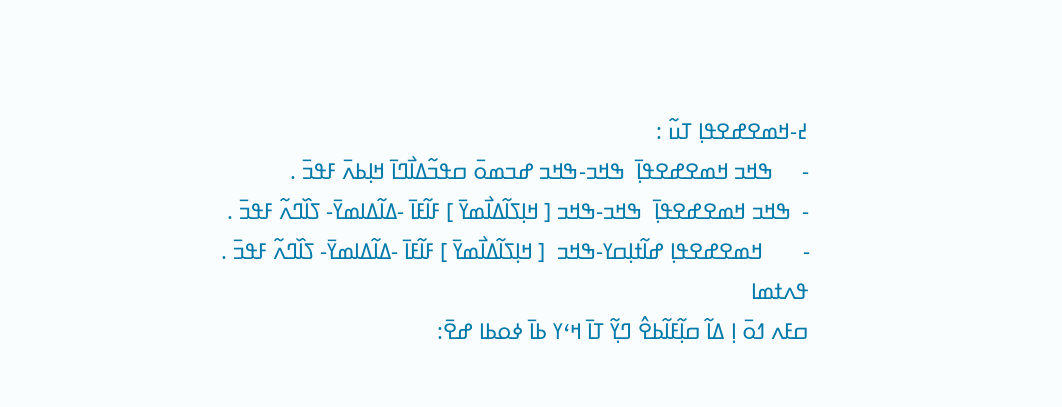߄-ߞߘߐߝߐߟߊ߲ ߠߎ߬ :
-     ߒߞߏ ߞߘߐߝߐߟߊ߲߫  ߒߞߏ-ߒߞߏ ߝߏߘߋ߫ ߛߟߏ߬ߡߊ߯ߣߊ߫ ߞߊ߲ߕߍ߫ ߓߟߏ߫ .
-  ߒߞߏ ߞߘߐߝߐߟߊ߲߫  ߒߞߏ-ߒߞߏ [ ߞߊ߲ߖߊ߬ߡߊ߯ߘߌ߫ ] ߓߊ߬ߓߊ߫ -ߡߊ߬ߡߊߘߌ߫- ߖߊ߰ߣߍ߬ ߓߟߏ߫ .
-       ߞߘߐߝߐߟߊ߲ ߝߊ߬ߙߊ߲ߛߌ-ߒߞߏ  [ ߞߊ߲ߖߊ߬ߡߊ߯ߘߌ߫ ] ߓߊ߬ߓߊ߫ -ߡߊ߬ߡߊߘߌ߫- ߖߊ߰ߣߍ߬ ߓߟߏ߫ .
ߟߍߙߘߊ
ߛߓߍ ߗߋ߫ ߊ߲ ߡߊ߬ ߛߊ߲߬ߓߊ߬ߕߐ߮ ߣߌ߲߬ ߠߊ߫ ߞߵߌ ߕߊ߫ ߦߋߕߊ ߝߐ߫: